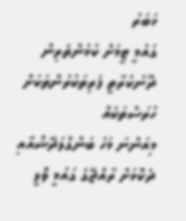ޚަބަރު
ގައުމީ ޓީމަށް ކުޅުންތެރިން ދޫނުކުރާތީ ފަރިތަކުރުންތަކަށް ހުރަސްތަކެއް
މިއަންނަ މަހު ބަންގްލަދޭޝްއާއި ދެކޮޅަށް ރާއްޖޭގެ ގައުމީ ވޮލީ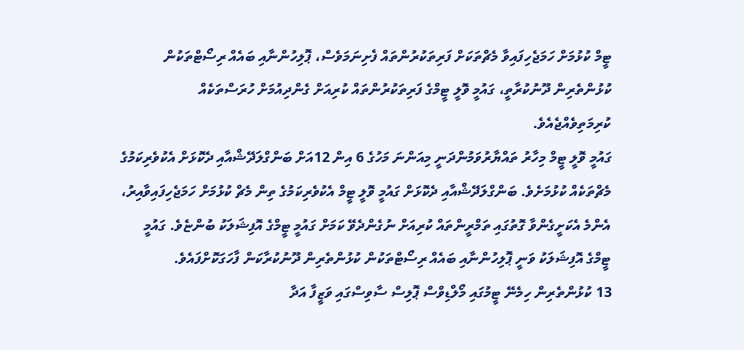ޓީމް ކުޅުމަށް ހަމަޖެހިފައިވާ މެޗްތަކަށް ފަރިތަކުރުންތައް ފެށިނަމަވެސް، ޕޮލިހުންނާއި ބައެއް ރިސޯޓްތަކުން ކުޅުންތެރިން ދޫނުކުރާތީ، ގައުމީ ވޮލީ ޓީމްގެ ފަރިތަކުރުންތައް ކުރިއަށް ގެންދިއުމަށް ހުރަސްތަކެއް ކުރިމަތިވެއްޖެއެވެ.
ގައުމީ ވޮލީ ޓީމް މިހާރު ތައްޔާރުވަމުންދަނީ މިއަންނަ މަހުގެ 6 އިން 12އަށް ބަންގްލަދޭޝްއާއި ދެކޮޅަށް އެކުވެރިކަމުގެ މެޗްތަކެއް ކުޅުމަށެވެ. ބަންގްލަދޭޝްއާއި ދެކޮޅަށް ގައުމީ ވޮލީ ޓީމް އެކުވެރިކަމުގެ ތިން މެޗް ކުޅުމަށް ހަމަޖެހިފައިވާއިރު، އެންމެ އެކަށީގެންވާ ގޮތުގައި ތަމްރީންތައް ކުރިއަށް ނުގެންދެވޭ ކަމަށް ގައުމީ ޓީމްގެ އޮފިޝަލަކު ބުންޏެވެ. ގައުމީ ޓީމްގެ އޮފިޝަލަކު ވަނީ ޕޮލިހުންނާއި ބައެއް ރިސޯޓްތަކުން ކުޅުންތެރިން ދޫނުކުރާކަން ފާހަގަކޮށްފައެވެ.
13 ކުޅުންތެރިން ހިމެނޭ ޓީމުގައި މޯލްޑިވްސް ޕޮލިސް ސާވިސްގައި ވަޒީފާ އަދާ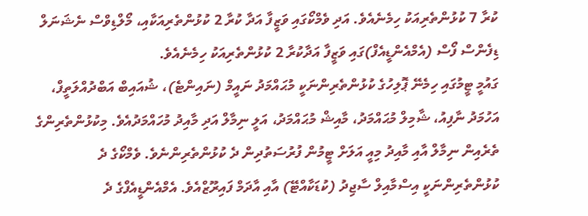ކުރާ 7 ކުޅުންތެރިއަކު ހިމެނެއެވެ. އަދި ވެމްކޯގައި ވަޒީފާ އަދާ ކުރާ 2 ކުޅުންތެރިއަކާއި، މޯލްޑިވްސް ނެޝަނަލް ޑިފެންސް ފޯސް (އެމްއެންޑީއެފް)ގައި ވަޒީފާ އަދާކުރާ 2 ކުޅުންތެރިއަކު ހިމެނެއެވެ.
ގައުމީ ޓީމުގައި ހިމެނޭ ޕޮލިހުގެ ކުޅުންތެރިންނަކީ މުޙައްމަދު ނައީމް (ނައިންޓެ)، ޝުއައިބް އަބްދުއްލަތީފް، އަހުމަދު ނާފިއު، ޝާމިލް މުޙައްމަދު، މާއިޝް މުޙައްމަދު، އަލީ ނިމާލް އަދި މާއިދު މުހައްމަދުއެވެ. މިކުޅުންތެރިންގެ ތެރެއިން ނިމާލް އާއި މާއިދު މިއީ އަލަށް ޓީމުން ފުރުސަތުދިން ދެ ކުޅުންތެރިންނެވެ. ވެމްކޯގެ ދެ ކުޅުންތެރިންނަކީ އިސްމާއިލް ސާޖިދު (ކުޑަކާއްޓޭ) އާއި އާދަމް ފައިރޫޒްއެވެ. އެމްއެންޑީއެފްގެ ދެ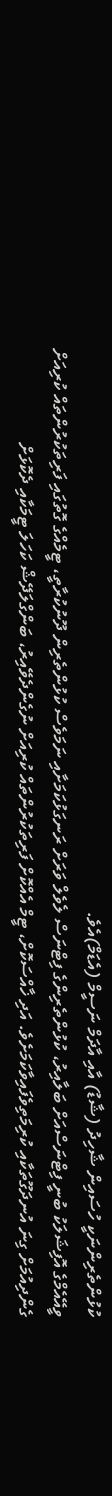ކުޅުންތެރިންނަކީ ހުސައިން ޝާހިދު (ޝާޑު) އާއި އާދަމް ނަސީމް (އެޑަމް)އެވެ.
ވީއޭއެމްގެ އޮފިޝަލަކު ބުނީ ފިޓްނަސްއަށް ބަލާއިރު، ކުޅުންތެރިންގެ ފިޓްނަސް ލެވެލް ވަރަށް ރަނގަޅުކަމަށާއި ނަމަވެސް ކުޅުންތެރިން ދޫނުކުރާތީ، ޓީމެއްގެ ގޮތުގައި ފަރިތަކުރުންތައް ކުރިއަށް ގެންދިއުމަށް ގިނަ އުނދަގޫތަކާއި ކުރިމަތިވެފައިވާކަމަށެވެ. އަދި ޚާއްސަކޮށް، ޓީމް އެއްކޮށް ފަރިތަކުރުންތައް ކުރިއަށް ނުގެންދެވޭއިރު، ބަންގްލަދޭޝް ކަހަލަ ޓީމަކާއި ދެކޮޅަށް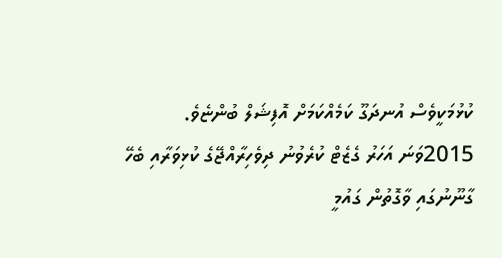ކުޅުމަކީވެސް އުނދަގޫ ކަމެއްކަމަށް އޮފިޝަލް ބުންޏެވެ.
2015ވަނަ އަހަރު ގެޒެޓް ކުރެވުނު ދިވެހިރާއްޖޭގެ ކުޅިވަރާއި ބެހޭ ގާނޫނުގައި ވާގޮތުން ގައުމީ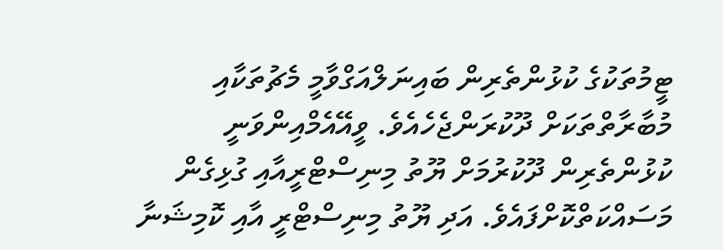ޓީމުތަކުގެ ކުޅުންތެރިން ބައިނަލްއަގްވާމީ މެޗުތަކާއި މުބާރާތްތަކަށް ދޫކުރަންޖެހެއެވެ. ވީއޭއެމްއިންވަނީ ކުޅުންތެރިން ދޫކުރުމަށް ޔޫތު މިނިސްޓްރީއާއި ގުޅިގެން މަސައްކަތްކޮށްފައެވެ. އަދި ޔޫތު މިނިސްޓްރީ އާއި ކޮމިޝަނާ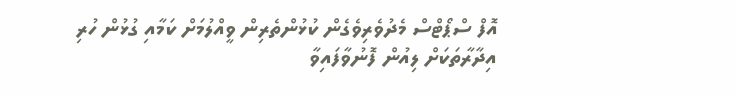އޮފް ސްޕޯޓްސް މެދުވެރިވެގެން ކުޅުންތެރިން ވީއްލުމަށް ކަމާއި ގުޅުން ހުރި އިދާރާތަކަށް ލިއުން ފޮނުވާފައިވާ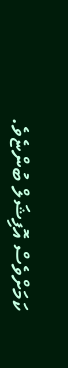ކަމަށްވެސް އޮފިޝަލް ބުންޏެވެ.